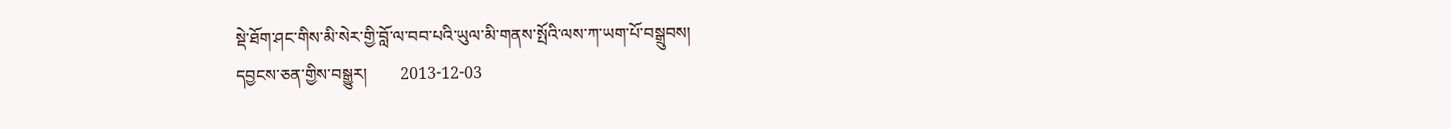སྡེ་ཐོག་ཤང་གིས་མི་སེར་གྱི་བློ་ལ་བབ་པའི་ཡུལ་མི་གནས་སྤོའི་ལས་ཀ་ཡག་པོ་བསྒྲུབས།
དབྱངས་ཅན་གྱིས་བསྒྱུར།        2013-12-03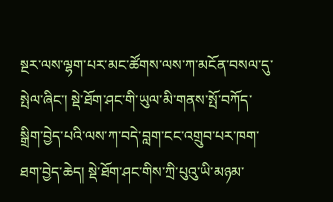སྔར་ལས་ལྷག་པར་མང་ཚོགས་ལས་ཀ་མངོན་བསལ་དུ་སྤེལ་ཞིང་། སྡེ་ཐོག་ཤང་གི་ཡུལ་མི་གནས་སྤོ་བཀོད་སྒྲིག་བྱེད་པའི་ལས་ཀ་བདེ་བླག་ངང་འགྲུབ་པར་ཁག་ཐག་བྱེད་ཆེད། སྡེ་ཐོག་ཤང་གིས་ཀྲི་པུའུ་ཡི་མཉམ་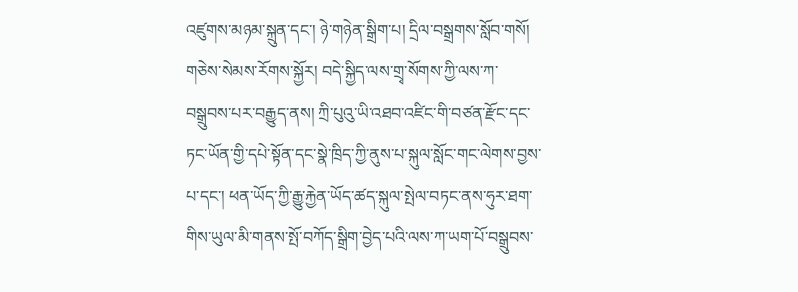འཛུགས་མཉམ་སྐྲུན་དང་། ཉེ་གཉེན་སྒྲིག་པ། དྲིལ་བསྒྲགས་སློབ་གསོ། གཅེས་སེམས་རོགས་སྐྱོར། བདེ་སྐྱིད་ལས་གྲྭ་སོགས་ཀྱི་ལས་ཀ་བསྒྲུབས་པར་བརྒྱུད་ནས། ཀྲི་པུའུ་ཡི་འཐབ་འཛིང་གི་བཙན་རྫོང་དང་ཏང་ཡོན་གྱི་དཔེ་སྟོན་དང་སྣེ་ཁྲིད་ཀྱི་ནུས་པ་སྐུལ་སློང་གང་ལེགས་བྱས་པ་དང་། ཕན་ཡོད་ཀྱི་རྒྱུ་རྐྱེན་ཡོད་ཚད་སྐུལ་སྤེལ་བཏང་ནས་ཧུར་ཐག་གིས་ཡུལ་མི་གནས་སྤོ་བཀོད་སྒྲིག་བྱེད་པའི་ལས་ཀ་ཡག་པོ་བསྒྲུབས་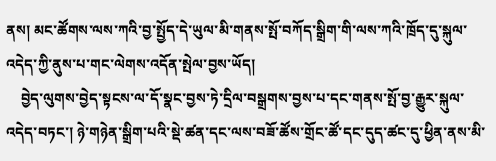ནས། མང་ཚོགས་ལས་ཀའི་བྱ་སྤྱོད་དེ་ཡུལ་མི་གནས་སྤོ་བཀོད་སྒྲིག་གི་ལས་ཀའི་ཁྲོད་དུ་སྐུལ་འདེད་ཀྱི་ནུས་པ་གང་ལེགས་འདོན་སྤེལ་བྱས་ཡོད།
    བྱེད་ལུགས་བྱེད་སྟངས་ལ་དོ་སྣང་བྱས་ཏེ་དྲིལ་བསྒྲགས་བྱས་པ་དང་གནས་སྤོ་བྱ་རྒྱུར་སྐུལ་འདེད་བཏང་། ཉེ་གཉེན་སྒྲིག་པའི་སྡེ་ཚན་དང་ལས་བཟོ་ཚོས་གྲོང་ཚོ་དང་དུད་ཚང་དུ་ཕྱིན་ནས་མི་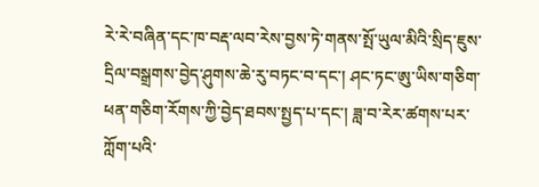རེ་རེ་བཞིན་དང་ཁ་བརྡ་ལབ་རེས་བྱས་ཏེ་གནས་སྤོ་ཡུལ་མིའི་སྲིད་ཇུས་དྲིལ་བསྒྲགས་བྱེད་ཤུགས་ཆེ་རུ་བཏང་བ་དང་། ཤང་ཏང་ཨུ་ཡིས་གཅིག་ཕན་གཅིག་རོགས་ཀྱི་བྱེད་ཐབས་སྤྱད་པ་དང་། ཟླ་བ་རེར་ཚགས་པར་ཀློག་པའི་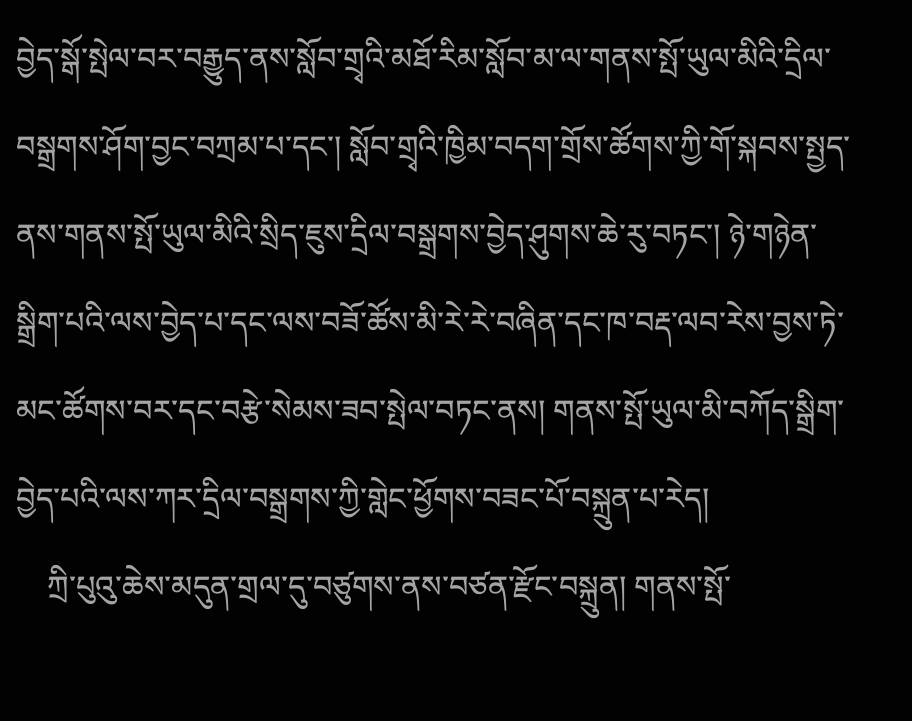བྱེད་སྒོ་སྤེལ་བར་བརྒྱུད་ནས་སློབ་གྲྭའི་མཐོ་རིམ་སློབ་མ་ལ་གནས་སྤོ་ཡུལ་མིའི་དྲིལ་བསྒྲགས་ཤོག་བྱང་བཀྲམ་པ་དང་། སློབ་གྲྭའི་ཁྱིམ་བདག་གྲོས་ཚོགས་ཀྱི་གོ་སྐབས་སྤྱད་ནས་གནས་སྤོ་ཡུལ་མིའི་སྲིད་ཇུས་དྲིལ་བསྒྲགས་བྱེད་ཤུགས་ཆེ་རུ་བཏང་། ཉེ་གཉེན་སྒྲིག་པའི་ལས་བྱེད་པ་དང་ལས་བཟོ་ཚོས་མི་རེ་རེ་བཞིན་དང་ཁ་བརྡ་ལབ་རེས་བྱས་ཏེ་མང་ཚོགས་བར་དང་བརྩེ་སེམས་ཟབ་སྤེལ་བཏང་ནས། གནས་སྤོ་ཡུལ་མི་བཀོད་སྒྲིག་བྱེད་པའི་ལས་ཀར་དྲིལ་བསྒྲགས་ཀྱི་གླེང་ཕྱོགས་བཟང་པོ་བསྐྲུན་པ་རེད།
    ཀྲི་པུའུ་ཆེས་མདུན་གྲལ་དུ་བཙུགས་ནས་བཙན་རྫོང་བསྐྲུན། གནས་སྤོ་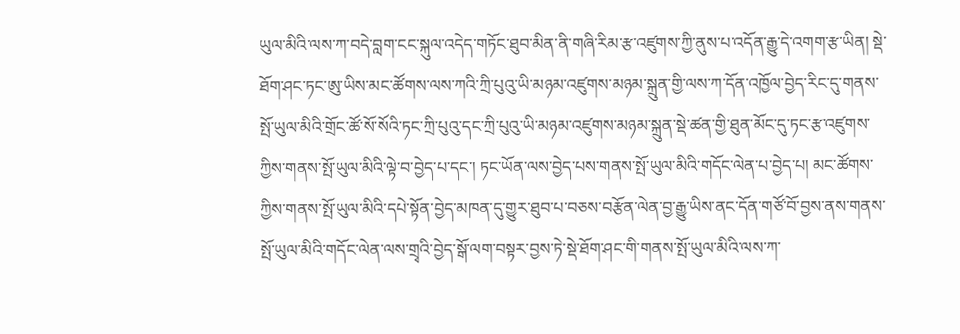ཡུལ་མིའི་ལས་ཀ་བདེ་བླག་ངང་སྐུལ་འདེད་གཏོང་ཐུབ་མིན་ནི་གཞི་རིམ་རྩ་འཛུགས་ཀྱི་ནུས་པ་འདོན་རྒྱུ་དེ་འགག་རྩ་ཡིན། སྡེ་ཐོག་ཤང་ཏང་ཨུ་ཡིས་མང་ཚོགས་ལས་ཀའི་ཀྲི་པུའུ་ཡི་མཉམ་འཛུགས་མཉམ་སྐྲུན་གྱི་ལས་ཀ་དོན་འཁྱོལ་བྱེད་རིང་དུ་གནས་སྤོ་ཡུལ་མིའི་གྲོང་ཚོ་སོ་སོའི་ཏང་ཀྲི་པུའུ་དང་ཀྲི་པུའུ་ཡི་མཉམ་འཛུགས་མཉམ་སྐྲུན་སྡེ་ཚན་གྱི་ཐུན་མོང་དུ་ཏང་རྩ་འཛུགས་ཀྱིས་གནས་སྤོ་ཡུལ་མིའི་ལྟེ་བ་བྱེད་པ་དང་། ཏང་ཡོན་ལས་བྱེད་པས་གནས་སྤོ་ཡུལ་མིའི་གདོང་ལེན་པ་བྱེད་པ། མང་ཚོགས་ཀྱིས་གནས་སྤོ་ཡུལ་མིའི་དཔེ་སྟོན་བྱེད་མཁན་དུ་གྱུར་ཐུབ་པ་བཅས་བརྩོན་ལེན་བྱ་རྒྱུ་ཡིས་ནང་དོན་གཙོ་བོ་བྱས་ནས་གནས་སྤོ་ཡུལ་མིའི་གདོང་ལེན་ལས་གྲྭའི་བྱེད་སྒོ་ལག་བསྟར་བྱས་ཏེ་སྡེ་ཐོག་ཤང་གི་གནས་སྤོ་ཡུལ་མིའི་ལས་ཀ་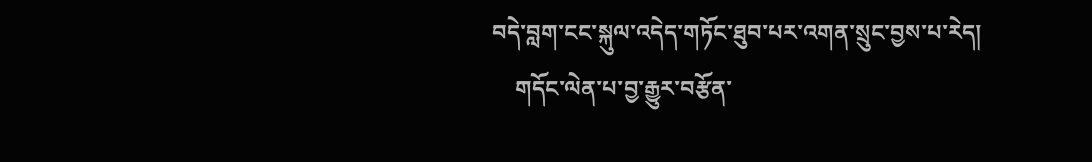བདེ་བླག་ངང་སྐུལ་འདེད་གཏོང་ཐུབ་པར་འགན་སྲུང་བྱས་པ་རེད།
    གདོང་ལེན་པ་བྱ་རྒྱུར་བརྩོན་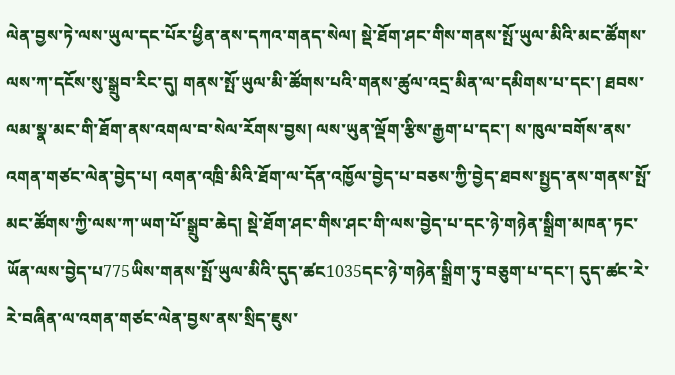ལེན་བྱས་ཏེ་ལས་ཡུལ་དང་པོར་ཕྱིན་ནས་དཀའ་གནད་སེལ། སྡེ་ཐོག་ཤང་གིས་གནས་སྤོ་ཡུལ་མིའི་མང་ཚོགས་ལས་ཀ་དངོས་སུ་སྒྲུབ་རིང་དུ། གནས་སྤོ་ཡུལ་མི་ཚོགས་པའི་གནས་ཚུལ་འདྲ་མིན་ལ་དམིགས་པ་དང་། ཐབས་ལམ་སྣ་མང་གི་ཐོག་ནས་འགལ་བ་སེལ་རོགས་བྱས། ལས་ཡུན་ལྡོག་རྩིས་རྒྱག་པ་དང་། ས་ཁུལ་བགོས་ནས་འགན་གཙང་ལེན་བྱེད་པ། འགན་འཁྲི་མིའི་ཐོག་ལ་དོན་འཁྱོལ་བྱེད་པ་བཅས་ཀྱི་བྱེད་ཐབས་སྤྱད་ནས་གནས་སྤོ་མང་ཚོགས་ཀྱི་ལས་ཀ་ཡག་པོ་སྒྲུབ་ཆེད། སྡེ་ཐོག་ཤང་གིས་ཤང་གི་ལས་བྱེད་པ་དང་ཉེ་གཉེན་སྒྲིག་མཁན་ཏང་ཡོན་ལས་བྱེད་པ775ཡིས་གནས་སྤོ་ཡུལ་མིའི་དུད་ཚང1035དང་ཉེ་གཉེན་སྒྲིག་ཏུ་བཅུག་པ་དང་། དུད་ཚང་རེ་རེ་བཞིན་ལ་འགན་གཙང་ལེན་བྱས་ནས་སྲིད་ཇུས་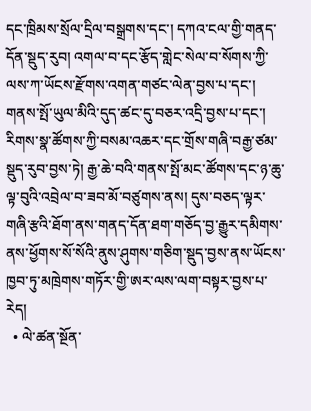དང་ཁྲིམས་སྲོལ་དྲིལ་བསྒྲགས་དང་། དཀའ་ངལ་གྱི་གནད་དོན་སྡུད་རུབ། འགལ་བ་དང་རྩོད་གླེང་སེལ་བ་སོགས་ཀྱི་ལས་ཀ་ཡོངས་རྫོགས་འགན་གཙང་ལེན་བྱས་པ་དང་། གནས་སྤོ་ཡུལ་མིའི་དུད་ཚང་དུ་བཅར་འདྲི་བྱས་པ་དང་། རིགས་སྣ་ཚོགས་ཀྱི་བསམ་འཆར་དང་གྲོས་གཞི་བརྒྱ་ཙམ་སྡུད་རུབ་བྱས་ཏེ། རྒྱ་ཆེ་བའི་གནས་སྤོ་མང་ཚོགས་དང་ཉ་ཆུ་ལྟ་བུའི་འབྲེལ་བ་ཟབ་མོ་བཙུགས་ནས། དུས་བཅད་ལྟར་གཞི་རྩའི་ཐོག་ནས་གནད་དོན་ཐག་གཅོད་བྱ་རྒྱུར་དམིགས་ནས་ཕྱོགས་སོ་སོའི་ནུས་ཤུགས་གཅིག་སྡུད་བྱས་ནས་ཡོངས་ཁྱབ་ཏུ་མཁྲེགས་གཏོར་གྱི་ཨར་ལས་ལག་བསྟར་བྱས་པ་རེད།
  • ལེ་ཚན་སྔོན་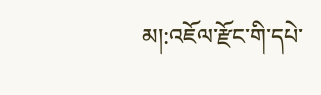མ།:འཇོལ་རྫོང་གི་དཔེ་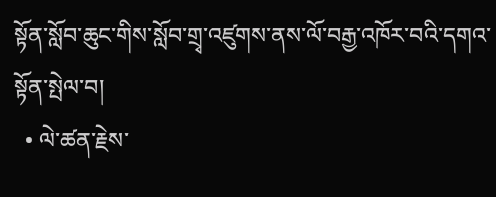སྟོན་སློབ་ཆུང་གིས་སློབ་གྲྭ་འཛུགས་ནས་ལོ་བརྒྱ་འཁོར་བའི་དགའ་སྟོན་སྤེལ་བ།
  • ལེ་ཚན་རྗེས་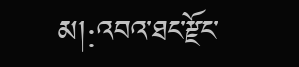མ།:འབའ་ཐང་རྫོང་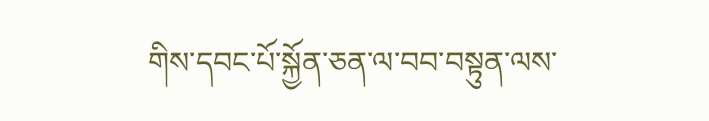གིས་དབང་པོ་སྐྱོན་ཅན་ལ་བབ་བསྟུན་ལས་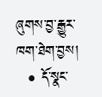ཞུགས་བྱ་རྒྱུར་ཁག་ཐེག་བྱས།
  • དོ་སྣང་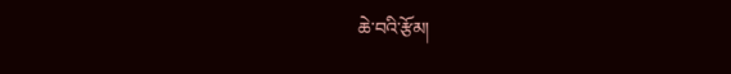ཆེ་བའི་རྩོམ།